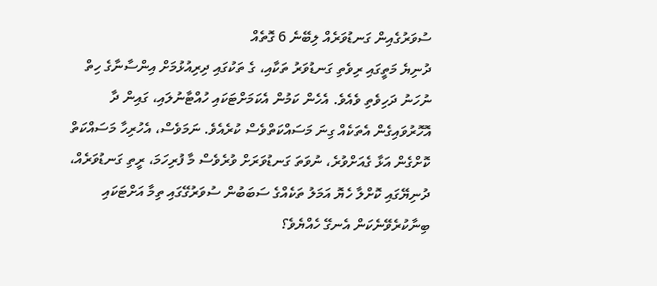ސުވަރުގެއިން ގަނޑުވަރެއް ލިބޭނެ 6 ގޮތެއް
ދުނިޔެ މަތީގައި ރިވެތި ގަނޑުވަރު ތަކާއި، ގެ ތަކުގައި ދިރިއުޅުމަށް އިންސާނާގެ ހިތް ނުހަނު ދަހިވެތި ވެއެވެ. އެހެން ކަމުން އެކަމަށްޓަކައި ހުއްޓާނުލައި، ގައިން ދާ އޮހޮރުވައިގެން އެތަކެއް ގިނަ މަސައްކަތްވެސް ކުރެއެވެ. ނަމަވެސް، އެހުރިހާ މަސައްކަތް ކޮށްގެން އަޅާ ގެއަށްވުރެ، ނުވަތަ ގަނޑުވަރަށް ވުރެވެސް މާ ފުރިހަމަ، ރީތި ގަނޑުވަރެއް، ދުނިޔޭގައި ކޮށްލާ ހެޔޮ އަމަލު ތަކެއްގެ ސަބަބުން ސުވަރުގޭގައި ތިމާ އަށްޓަކައި ބިނާކުރެވޭނެކަން އެނގޭ ހެއްޔެވެ؟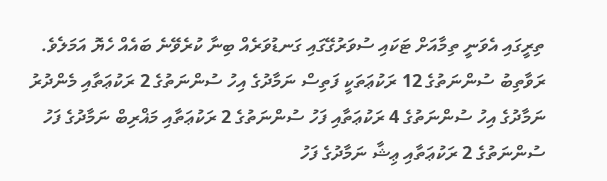ތިރީގައި އެވަނީ ތިމާއަށް ޓަކައި ސުވަރުގޭގައި ގަނޑުވަރެއް ބިނާ ކުރެވޭނެ ބައެއް ހެޔޮ އަމަލެވެ.
ރަވާތިބު ސުންނަތުގެ 12 ރަކުޢަތަކީ ފަތިސް ނަމާދުގެ އިހު ސުންނަތުގެ 2 ރަކުޢަތާއި މެންދުރު ނަމާދުގެ އިހު ސުންނަތުގެ 4 ރަކުޢަތާއި ފަހު ސުންނަތުގެ 2 ރަކުޢަތާއި މަޣްރިބް ނަމާދުގެ ފަހު ސުންނަތުގެ 2 ރަކުޢަތާއި ޢިޝާ ނަމާދުގެ ފަހު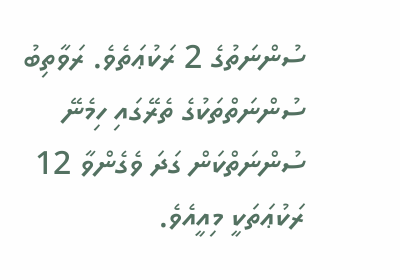ސުންނަތުގެ 2 ރަކުޢަތެވެ. ރަވާތިބު ސުންނަތްތަކުގެ ތެރޭގައި ހިމެނޭ ސުންނަތްކަން ގަދަ ވެގެންވާ 12 ރަކުޢަތަކީ މިއީއެވެ.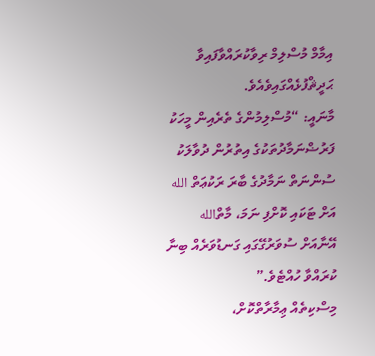އިމާމް މުސްލިމް ރިވާކުރައްވާފައިވާ ޙަދީޘްފުޅެއްގައިވެއެވެ.
މާނައީ: “މުސްލިމުންގެ ތެރެއިން މީހަކު ފަރުޟްނަމާދުތަކުގެ އިތުރުން ދުވާލަކު ސުންނަތް ނަމާދުގެ ބާރަ ރަކުޢަތް الله އަށް ޓަކައި ކޮށްފި ނަމަ، މާތްالله އޭނާއަށް ސުވަރުގޭގައި ގަނޑުވަރެއް ބިނާ ކުރައްވާ ހުއްޓެވެ.”
މިސްކިތެއް ޢިމާރާތްކޮށް،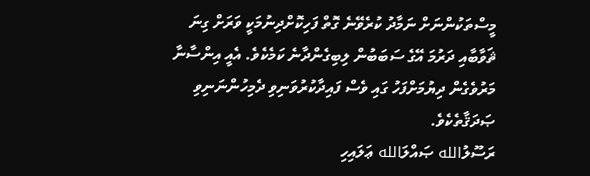މީސްތަކުންނަށް ނަމާދު ކުރެވޭނެ ގޮތް ފަހިކޮށްދިނުމަކީ ވަރަށް ގިނަ ޘަވާބާއި ދަރުމަ އޭގެ ސަބަބުން ލިބިގެންދާނެ ކަމެކެވެ. އެއީ އިންސާނާ މަރުވެގެން ދިޔުމަށްފަހު ގައި ވެސް ފައިދާކުރުވަނިވި ދެމިހުންނަނިވި ޞަދަޤާތެކެވެ.
ރަސޫލުالله ޞައްލަالله ޢަލައިހި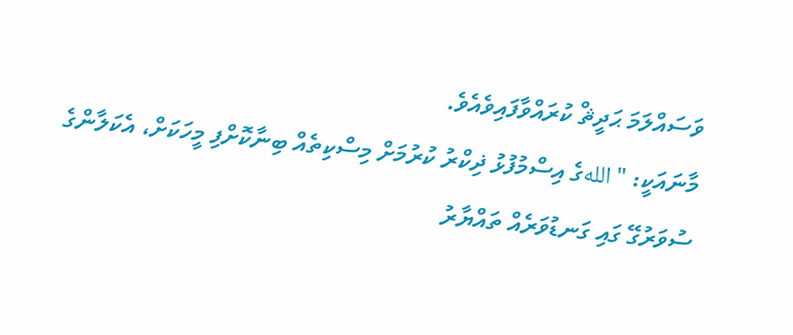ވަސައްލަމަ ޙަދީޘް ކުރައްވާފައިވެއެވެ.
މާނައަކީ: "اللهގެ އިސްމުފުޅު ޛިކްރު ކުރުމަށް މިސްކިތެއް ބިނާކޮށްފި މީހަކަށް، އެކަލާންގެ ސުވަރުގޭ ގައި ގަނޑުވަރެއް ތައްޔާރު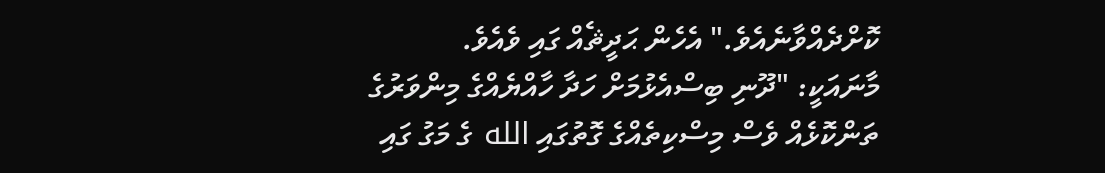ކޮށްދެއްވާނެއެވެ." އެހެން ޙަދީޘެއް ގައި ވެއެވެ.
މާނައަކީ: "ދޫނި ބިސްއެޅުމަށް ހަދާ ހާއްޔެއްގެ މިންވަރުގެ ތަންކޮޅެއް ވެސް މިސްކިތެއްގެ ގޮތުގައި الله ގެ މަގު ގައި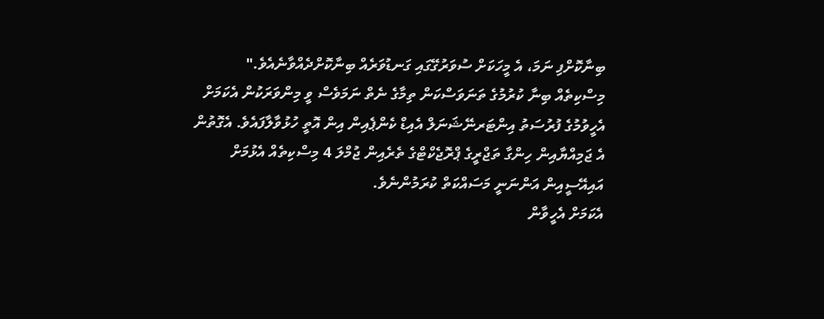ބިނާކޮށްފި ނަމަ، އެ މީހަކަށް ސުވަރުގޭގައި ގަނޑުވަރެއް ބިނާކޮށްދެއްވާނެއެވެ."
މިސްކިތެއް ބިނާ ކުރުމުގެ ތަނަވަސްކަން ތިމާގެ ނެތް ނަމަވެސް ވީ މިންވަރަކުން އެކަމަށް އެހީވުމުގެ ފުރުސަތު އިންޓަރނޭޝަނަލް އެއިޑް ކެންޕެއިން އިން އޮތީ ހުޅުވާލާފައެވެ. އެގޮތުން އެ ޖަމިއްޔާއިން ހިންގާ ތަޖްރީގެ ޕްރޮޖެކްޓްގެ ތެރެއިން ޖުމްލަ 4 މިސްކިތެއް އެޅުމަށް އައިއޭސީއިން އަންނަނީ މަސައްކަތް ކުރަމުންނެވެ.
އެކަމަށް އެހީވާން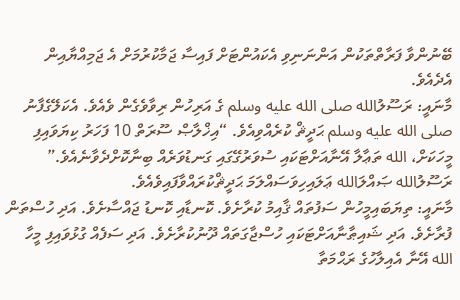ބޭނުންވާ ފަރާތްތަކުން އަންނަނިވި އެކައުންޓަށް ފައިސާ ޖަމާކުރުމަށް އެ ޖަމިއްޔާއިން އެދެއެވެ.
މާނައީ: ރަސޫލުالله صلى الله عليه وسلم ގެ އަރިހުން ރިވާވެގެން ވެއެވެ. އެކަލޭގެފާނު صلى الله عليه وسلم ޙަދީޘް ކުރެއްވިއެވެ. “އިޚްލާޞް ސޫރަތް 10 ފަހަރު ކިޔަވައިފި މީހަކަށް، الله ތަޢާލާ އޭނާއަށްޓަކައި ސުވަރުގޭގައި ގަނޑުވަރެއް ބިނާކޮށްދެވާނެއެވެ.”
ރަސޫލުالله ޞައްލަالله ޢަލައިހިވަސައްލަމަ ޙަދީޘްކުރައްވާފައިވެއެވެ.
މާނައީ: ތިޔަބައިމީހުން ސަފުތައް ޤާއިމު ކުރާށެވެ. ކޮނޑާއި ކޮނޑު ޖައްސާށެވެ. އަދި ހުސްތަން ފުރާށެވެ. އަދި ޝައިޠާނާއަށްޓަކައި ހުސްޖާގަތައް ދޫނުކުރާށެވެ. އަދި ސަފެއް ގުޅުވައިފި މީހާ الله އޭނާ އެއިލާހުގެ ރަޙްމަތާ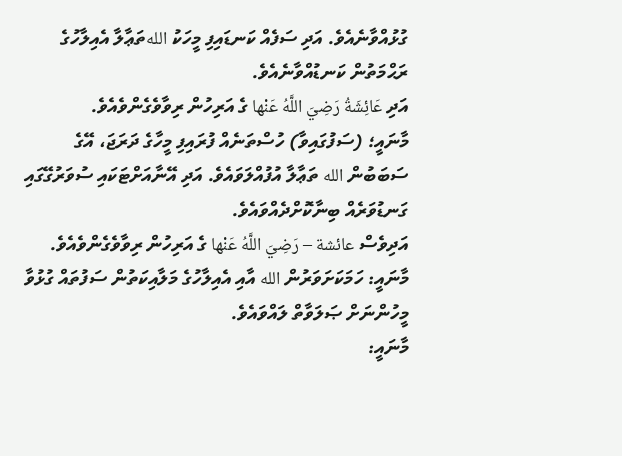ގުޅުއްވާނެއެވެ. އަދި ސަފެއް ކަނޑައިފި މީހަކު اللهތަޢާލާ އެއިލާހުގެ ރަޙްމަތުން ކަނޑުއްވާނެއެވެ.
އަދި عَائِشَةُ رَضِيَ اللَّهُ عَنْها ގެ އަރިހުން ރިވާވެގެންވެއެވެ.
މާނައީ؛ (ސަފުގައިވާ) ހުސްތަނެއް ފުރައިފި މީހާގެ ދަރަޖަ، އޭގެ ސަބަބުން الله ތަޢާލާ އުފުއްލަވައެވެ. އަދި އޭނާއަށްޓަކައި ސުވަރުގޭގައި ގަނޑުވަރެއް ބިނާކޮށްދެއްވައެވެ.
އަދިވެސް عائشة – رَضِيَ اللَّهُ عَنْها ގެ އަރިހުން ރިވާވެގެންވެއެވެ.
މާނައީ: ހަމަކަށަވަރުން الله އާއި އެއިލާހުގެ މަލާއިކަތުން ސަފުތައް ގުޅުވާ މީހުންނަށް ޞަލަވާތް ލައްވައެވެ.
މާނައީ: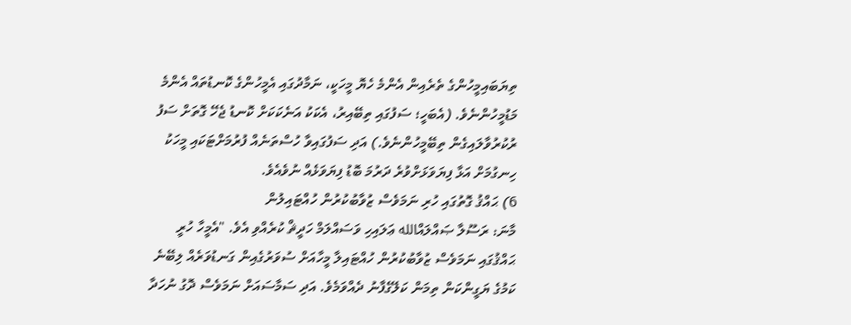ތިޔަބައިމީހުންގެ ތެރެއިން އެންމެ ހެޔޮ މީހަކީ، ނަމާދުގައި އެމީހުންގެ ކޮނޑުތައް އެންމެ މަޑުމީހުންނެވެ. (އެބަހީ؛ ސަފުގައި ތިބޭއިރު، އެކަކު އަނެކަކަށް ކޮނޑު ޖެހޭ ގޮތަށް ސަފު ރުކުރުވާލައިގެން ތިބޭމީހުންނެވެ.) އަދި ސަފުގައިވާ ހުސްތަނެއް ފުރުމަށްޓަކައި މީހަކު ހިނގުމަށް އަޅާ ފިޔަވަޅަށްވުރެ ދަރުމަ ބޮޑު ފިޔަވަޅެއް ނުވެއެވެ.
6) ޙައްޤު ގޮތުގައި ހުރި ނަމަވެސް ޒުވާބުކުރުން ހުއްޓައިލުން
މާނަ: ރަސޫލާ ޞައްލައްالله ޢަލައިހި ވަސައްލަމް ހަދީޘް ކުރެއްވި އެވެ. "އެމީހާ ހުރީ ޙައްޤުގައި ނަމަވެސް ޒުވާބުކުރުން ހުއްޓައިލާ މީހާއަށް ސުވަރުގެއިން ގަނޑުވަރެއް ލިބޭނެ ކަމުގެ ޔަގީންކަން ތިމަން ކަލޭގެފާނު ދެއްވަމެވެ. އަދި ސަމާސައަށް ނަމަވެސް ދޮގު ނުހަދާ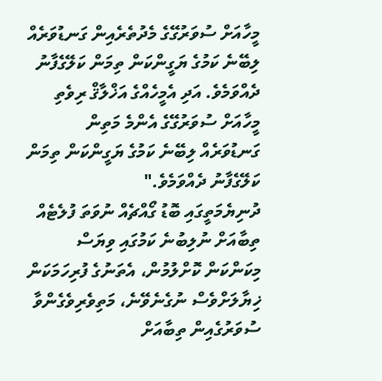މީހާއަށް ސުވަރުގޭގެ މެދުތެރެއިން ގަނޑުވަރެއް ލިބޭނެ ކަމުގެ ޔަގީންކަން ތިމަން ކަލޭގެފާނު ދެއްވަމެވެ. އަދި އެމީހެއްގެ އަޚްލާޤް ރިވެތި މީހާއަށް ސުވަރުގޭގެ އެންމެ މަތިން ގަނޑުވަރެއް ލިބޭނެ ކަމުގެ ޔަގީންކަން ތިމަން ކަލޭގެފާނު ދެއްވަމެވެ."
ދުނިޔެމަތީގައި ބޮޑު ގޯއްޗެއް ނުވަތަ ފުލެޓެއް ތިބާއަށް ނުލިބުނެ ކަމުގައި ވިޔަސް މިކަންކަން ކޮށްލުމުން، އެތަނުގެ ފުރިހަމަކަން ޚިޔާލަށްވެސް ނުގެނެވޭނެ، މަތިވެރިވެގެންވާ ސުވަރުގެއިން ތިބާއަށް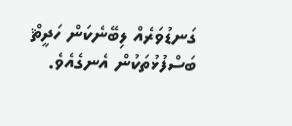ގަނޑުވަރެއް ލިބޭނެކަން ހަދީޘް ބަސްފުޅުތަކުން އެނގެއެވެ.